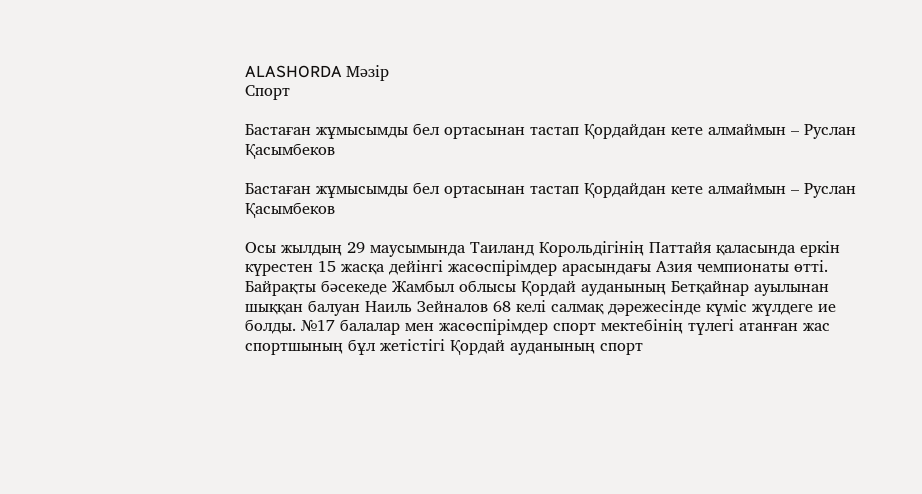ALASHORDA Мәзір
Спорт

Бастаған жұмысымды бел ортасынан тастап Қордайдан кете алмаймын – Руслан Қасымбеков

Бастаған жұмысымды бел ортасынан тастап Қордайдан кете алмаймын – Руслан Қасымбеков

Осы жылдың 29 маусымында Таиланд Корольдігінің Паттайя қаласында еркін күрестен 15 жасқа дейінгі жасөспірімдер арасындағы Азия чемпионаты өтті. Байрақты бәсекеде Жамбыл облысы Қордай ауданының Бетқайнар ауылынан шыққан балуан Наиль Зейналов 68 келі салмақ дәрежесінде күміс жүлдеге ие болды. №17 балалар мен жасөспірімдер спорт мектебінің түлегі атанған жас спортшының бұл жетістігі Қордай ауданының спорт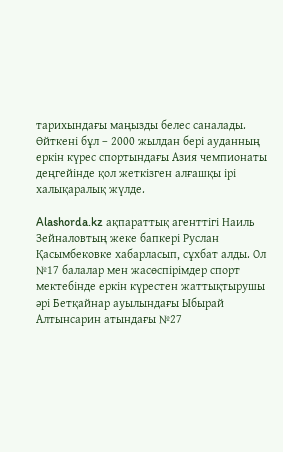тарихындағы маңызды белес саналады. Өйткені бұл – 2000 жылдан бері ауданның еркін күрес спортындағы Азия чемпионаты деңгейінде қол жеткізген алғашқы ірі халықаралық жүлде.

Alashorda.kz ақпараттық агенттігі Наиль Зейналовтың жеке бапкері Руслан Қасымбековке хабарласып, сұхбат алды. Ол №17 балалар мен жасөспірімдер спорт мектебінде еркін күрестен жаттықтырушы әрі Бетқайнар ауылындағы Ыбырай Алтынсарин атындағы №27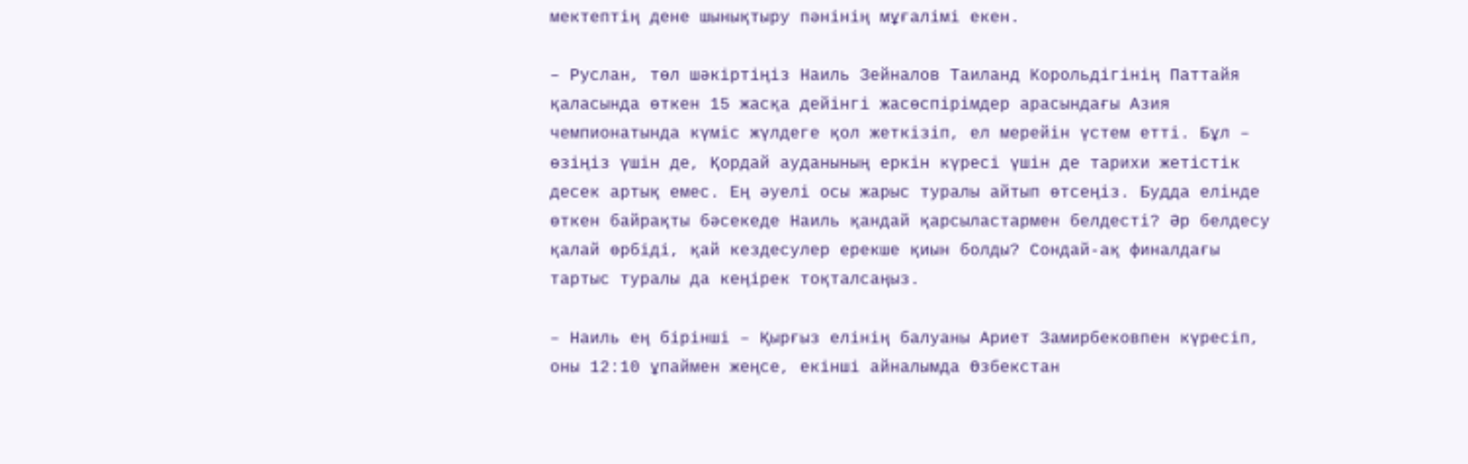мектептің дене шынықтыру пәнінің мұғалімі екен.

– Руслан, төл шәкіртіңіз Наиль Зейналов Таиланд Корольдігінің Паттайя қаласында өткен 15 жасқа дейінгі жасөспірімдер арасындағы Азия чемпионатында күміс жүлдеге қол жеткізіп, ел мерейін үстем етті. Бұл – өзіңіз үшін де, Қордай ауданының еркін күресі үшін де тарихи жетістік десек артық емес. Ең әуелі осы жарыс туралы айтып өтсеңіз. Будда елінде өткен байрақты бәсекеде Наиль қандай қарсыластармен белдесті? Әр белдесу қалай өрбіді, қай кездесулер ерекше қиын болды? Сондай-ақ финалдағы тартыс туралы да кеңірек тоқталсаңыз.

– Наиль ең бірінші – Қырғыз елінің балуаны Ариет Замирбековпен күресіп, оны 12:10 ұпаймен жеңсе, екінші айналымда Өзбекстан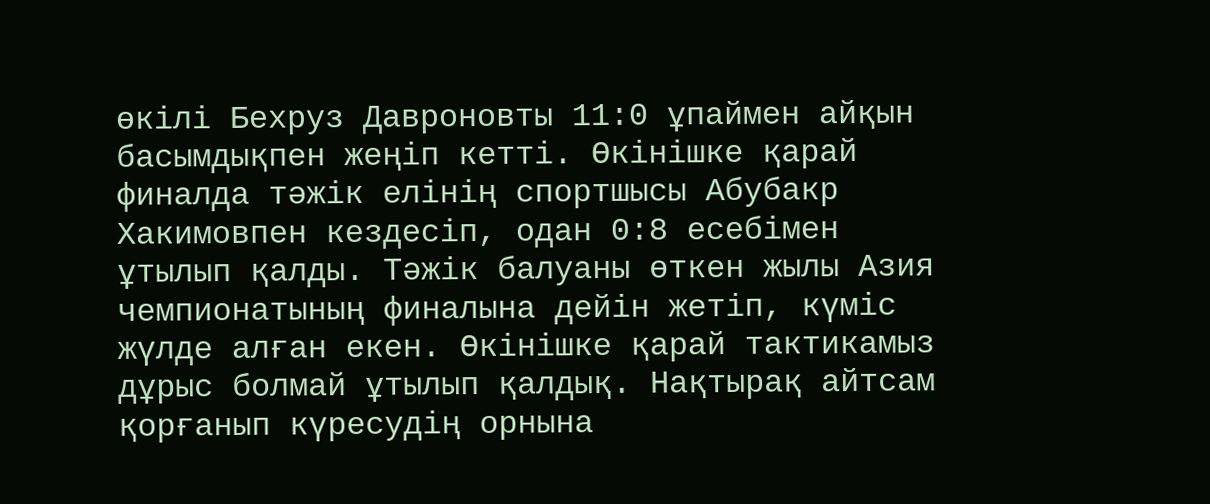өкілі Бехруз Давроновты 11:0 ұпаймен айқын басымдықпен жеңіп кетті. Өкінішке қарай финалда тәжік елінің спортшысы Абубакр Хакимовпен кездесіп, одан 0:8 есебімен ұтылып қалды. Тәжік балуаны өткен жылы Азия чемпионатының финалына дейін жетіп, күміс жүлде алған екен. Өкінішке қарай тактикамыз дұрыс болмай ұтылып қалдық. Нақтырақ айтсам қорғанып күресудің орнына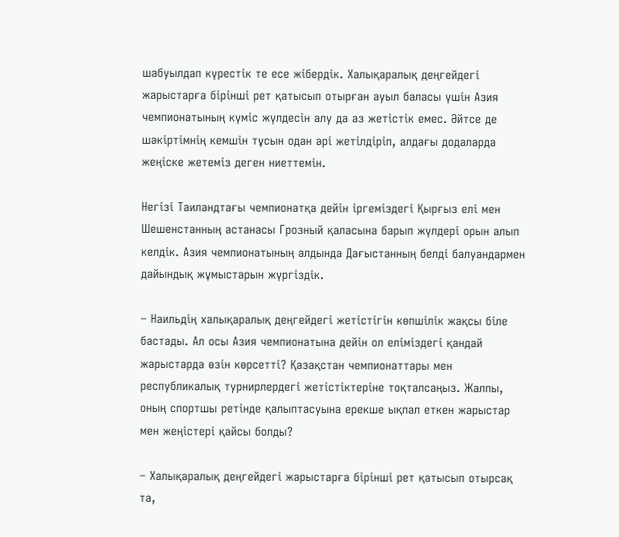шабуылдап күрестік те есе жібердік. Халықаралық деңгейдегі жарыстарға бірінші рет қатысып отырған ауыл баласы үшін Азия чемпионатының күміс жүлдесін алу да аз жетістік емес. Әйтсе де шәкіртімнің кемшін тұсын одан әрі жетілдіріп, алдағы додаларда жеңіске жетеміз деген ниеттемін.

Негізі Таиландтағы чемпионатқа дейін іргеміздегі Қырғыз елі мен Шешенстанның астанасы Грозный қаласына барып жүлдері орын алып келдік. Азия чемпионатының алдында Дағыстанның белді балуандармен дайындық жұмыстарын жүргіздік.

– Наильдің халықаралық деңгейдегі жетістігін көпшілік жақсы біле бастады. Ал осы Азия чемпионатына дейін ол еліміздегі қандай жарыстарда өзін көрсетті? Қазақстан чемпионаттары мен республикалық турнирлердегі жетістіктеріне тоқталсаңыз. Жалпы, оның спортшы ретінде қалыптасуына ерекше ықпал еткен жарыстар мен жеңістері қайсы болды?

– Халықаралық деңгейдегі жарыстарға бірінші рет қатысып отырсақ та,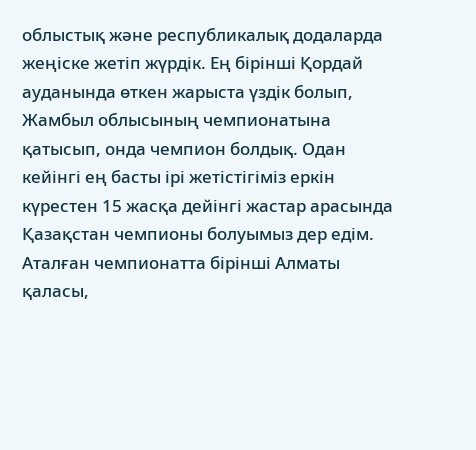облыстық және республикалық додаларда жеңіске жетіп жүрдік. Ең бірінші Қордай ауданында өткен жарыста үздік болып, Жамбыл облысының чемпионатына қатысып, онда чемпион болдық. Одан кейінгі ең басты ірі жетістігіміз еркін күрестен 15 жасқа дейінгі жастар арасында Қазақстан чемпионы болуымыз дер едім. Аталған чемпионатта бірінші Алматы қаласы,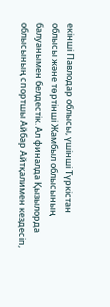екінші Павлодар облысы, үшінші Түркістан облысы және төртінші Жамбыл облысының балуанымен белдестік. Ал финалда Қызылорда облысының спортшы Айбар Айтқалимен кездесіп,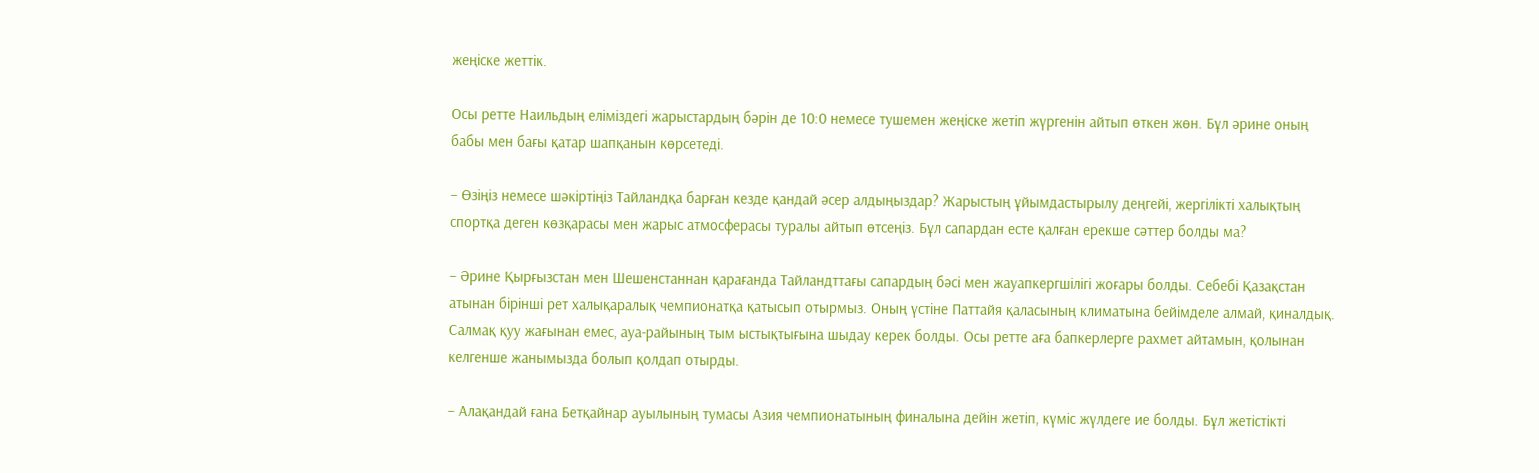жеңіске жеттік.

Осы ретте Наильдың еліміздегі жарыстардың бәрін де 10:0 немесе тушемен жеңіске жетіп жүргенін айтып өткен жөн. Бұл әрине оның бабы мен бағы қатар шапқанын көрсетеді.

– Өзіңіз немесе шәкіртіңіз Тайландқа барған кезде қандай әсер алдыңыздар? Жарыстың ұйымдастырылу деңгейі, жергілікті халықтың спортқа деген көзқарасы мен жарыс атмосферасы туралы айтып өтсеңіз. Бұл сапардан есте қалған ерекше сәттер болды ма?

– Әрине Қырғызстан мен Шешенстаннан қарағанда Тайландттағы сапардың бәсі мен жауапкергшілігі жоғары болды. Себебі Қазақстан атынан бірінші рет халықаралық чемпионатқа қатысып отырмыз. Оның үстіне Паттайя қаласының климатына бейімделе алмай, қиналдық. Салмақ қуу жағынан емес, ауа-райының тым ыстықтығына шыдау керек болды. Осы ретте аға бапкерлерге рахмет айтамын, қолынан келгенше жанымызда болып қолдап отырды.

– Алақандай ғана Бетқайнар ауылының тумасы Азия чемпионатының финалына дейін жетіп, күміс жүлдеге ие болды. Бұл жетістікті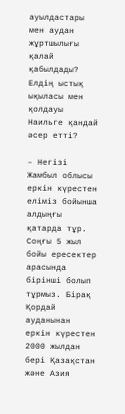ауылдастары мен аудан жұртшылығы қалай қабылдады? Елдің ыстық ықыласы мен қолдауы Наильге қандай әсер етті?

– Негізі Жамбыл облысы еркін күрестен еліміз бойынша алдыңғы қатарда тұр. Соңғы 5 жыл бойы ересектер арасында бірінші болып тұрмыз. Бірақ Қордай ауданынан еркін күрестен 2000 жылдан бері Қазақстан және Азия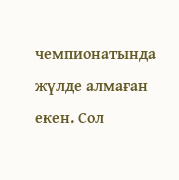чемпионатында жүлде алмаған екен. Сол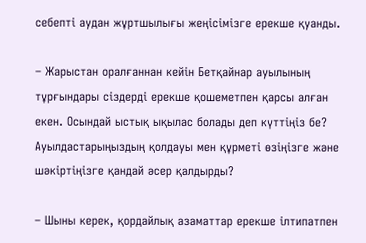себепті аудан жұртшылығы жеңісімізге ерекше қуанды.

– Жарыстан оралғаннан кейін Бетқайнар ауылының тұрғындары сіздерді ерекше қошеметпен қарсы алған екен. Осындай ыстық ықылас болады деп күттіңіз бе? Ауылдастарыңыздың қолдауы мен құрметі өзіңізге және шәкіртіңізге қандай әсер қалдырды?

– Шыны керек, қордайлық азаматтар ерекше ілтипатпен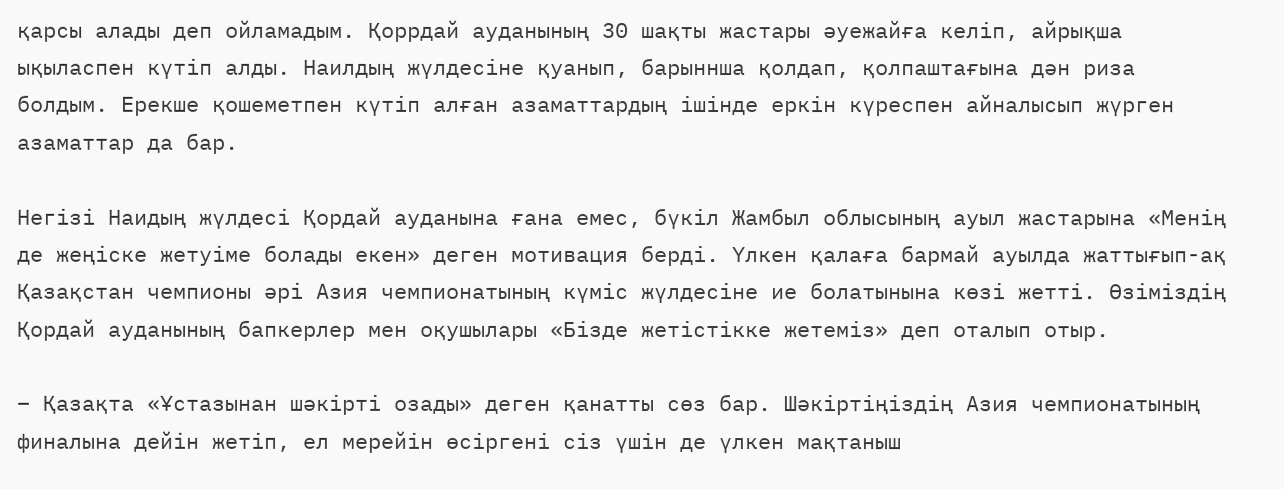қарсы алады деп ойламадым. Қоррдай ауданының 30 шақты жастары әуежайға келіп, айрықша ықыласпен күтіп алды. Наилдың жүлдесіне қуанып, барыннша қолдап, қолпаштағына дән риза болдым. Ерекше қошеметпен күтіп алған азаматтардың ішінде еркін күреспен айналысып жүрген азаматтар да бар.

Негізі Наидың жүлдесі Қордай ауданына ғана емес, бүкіл Жамбыл облысының ауыл жастарына «Менің де жеңіске жетуіме болады екен» деген мотивация берді. Үлкен қалаға бармай ауылда жаттығып-ақ Қазақстан чемпионы әрі Азия чемпионатының күміс жүлдесіне ие болатынына көзі жетті. Өзіміздің Қордай ауданының бапкерлер мен оқушылары «Бізде жетістікке жетеміз» деп оталып отыр.

– Қазақта «Ұстазынан шәкірті озады» деген қанатты сөз бар. Шәкіртіңіздің Азия чемпионатының финалына дейін жетіп, ел мерейін өсіргені сіз үшін де үлкен мақтаныш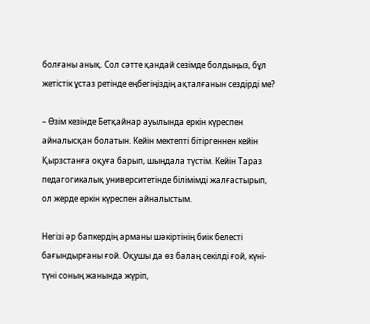болғаны анық. Сол сәтте қандай сезімде болдыңыз, бұл жетістік ұстаз ретінде еңбегіңіздің ақталғанын сездірді ме?

– Өзім кезінде Бетқайнар ауылында еркін күреспен айналысқан болатын. Кейін мектепті бітіргеннен кейін Қырзстанға оқуға барып, шыңдала түстім. Кейін Тараз педагогикалық университетінде білімімді жалғастырып, ол жерде еркін күреспен айналыстым.

Негізі әр бапкердің арманы шәкіртінің биік белесті бағындырғаны ғой. Оқушы да өз балаң секілді ғой, күні-түні соның жанында жүріп,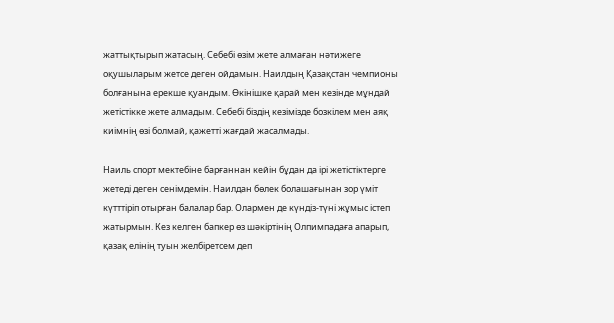жаттықтырып жатасың. Себебі өзім жете алмаған нәтижеге оқушыларым жетсе деген ойдамын. Наилдың Қазақстан чемпионы болғанына ерекше қуандым. Өкінішке қарай мен кезінде мұндай жетістікке жете алмадым. Себебі біздің кезімізде бозкілем мен аяқ киімнің өзі болмай, қажетті жағдай жасалмады.

Наиль спорт мектебіне барғаннан кейін бұдан да ірі жетістіктерге жетеді деген сенімдемін. Наилдан бөлек болашағынан зор үміт күтттіріп отырған балалар бар. Олармен де күндіз-түні жұмыс істеп жатырмын. Кез келген бапкер өз шәкіртінің Олпимпадаға апарып, қазақ елінің туын желбіретсем деп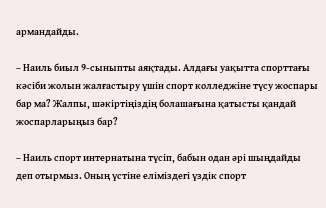армандайды.

– Наиль биыл 9-сыныпты аяқтады. Алдағы уақытта спорттағы кәсіби жолын жалғастыру үшін спорт колледжіне түсу жоспары бар ма? Жалпы, шәкіртіңіздің болашағына қатысты қандай жоспарларыңыз бар?

– Наиль спорт интернатына түсіп, бабын одан әрі шыңдайды деп отырмыз. Оның үстіне еліміздегі үздік спорт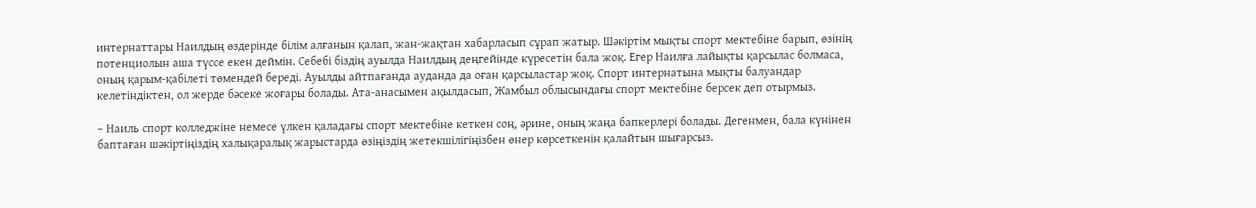интернаттары Наилдың өздерінде білім алғанын қалап, жан-жақтан хабарласып сұрап жатыр. Шәкіртім мықты спорт мектебіне барып, өзінің потенциолын аша түссе екен деймін. Себебі біздің ауылда Наилдың деңгейінде күресетін бала жоқ. Егер Наилға лайықты қарсылас болмаса, оның қарым-қабілеті төмендей береді. Ауылды айтпағанда ауданда да оған қарсыластар жоқ. Спорт интернатына мықты балуандар келетіндіктен, ол жерде бәсеке жоғары болады. Ата-анасымен ақылдасып, Жамбыл облысындағы спорт мектебіне берсек деп отырмыз.

– Наиль спорт колледжіне немесе үлкен қаладағы спорт мектебіне кеткен соң, әрине, оның жаңа бапкерлері болады. Дегенмен, бала күнінен баптаған шәкіртіңіздің халықаралық жарыстарда өзіңіздің жетекшілігіңізбен өнер көрсеткенін қалайтын шығарсыз.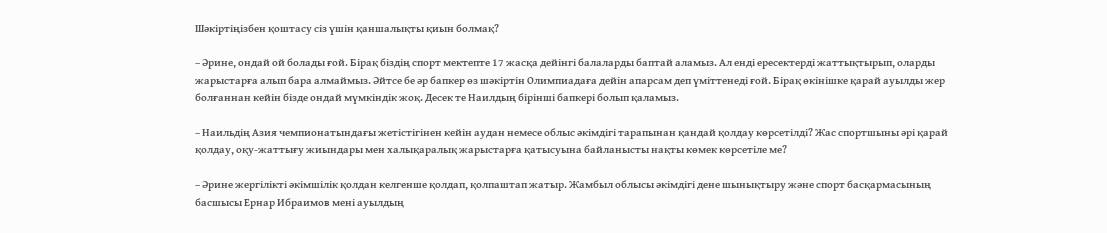Шәкіртіңізбен қоштасу сіз үшін қаншалықты қиын болмақ?

– Әрине, ондай ой болады ғой. Бірақ біздің спорт мектепте 17 жасқа дейінгі балаларды баптай аламыз. Ал енді ересектерді жаттықтырып, оларды жарыстарға алып бара алмаймыз. Әйтсе бе әр бапкер өз шәкіртін Олимпиадаға дейін апарсам деп үміттенеді ғой. Бірақ өкінішке қарай ауылды жер болғаннан кейін бізде ондай мүмкіндік жоқ. Десек те Наилдың бірінші бапкері болып қаламыз.

– Наильдің Азия чемпионатындағы жетістігінен кейін аудан немесе облыс әкімдігі тарапынан қандай қолдау көрсетілді? Жас спортшыны әрі қарай қолдау, оқу-жаттығу жиындары мен халықаралық жарыстарға қатысуына байланысты нақты көмек көрсетіле ме?

– Әрине жергілікті әкімшілік қолдан келгенше қолдап, қолпаштап жатыр. Жамбыл облысы әкімдігі дене шынықтыру және спорт басқармасының басшысы Ернар Ибраимов мені ауылдың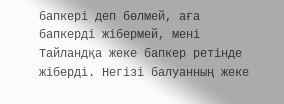бапкері деп бөлмей, аға бапкерді жібермей, мені Тайландқа жеке бапкер ретінде жіберді. Негізі балуанның жеке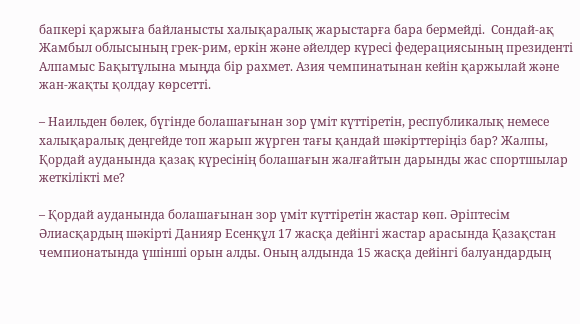бапкері қаржыға байланысты халықаралық жарыстарға бара бермейді.  Сондай-ақ Жамбыл облысының грек-рим, еркін және әйелдер күресі федерациясының президенті Алпамыс Бақытұлына мыңда бір рахмет. Азия чемпинатынан кейін қаржылай және жан-жақты қолдау көрсетті.

– Наильден бөлек, бүгінде болашағынан зор үміт күттіретін, республикалық немесе халықаралық деңгейде топ жарып жүрген тағы қандай шәкірттеріңіз бар? Жалпы, Қордай ауданында қазақ күресінің болашағын жалғайтын дарынды жас спортшылар жеткілікті ме?

– Қордай ауданында болашағынан зор үміт күттіретін жастар көп. Әріптесім Әлиасқардың шәкірті Данияр Есенқұл 17 жасқа дейінгі жастар арасында Қазақстан чемпионатында үшінші орын алды. Оның алдында 15 жасқа дейінгі балуандардың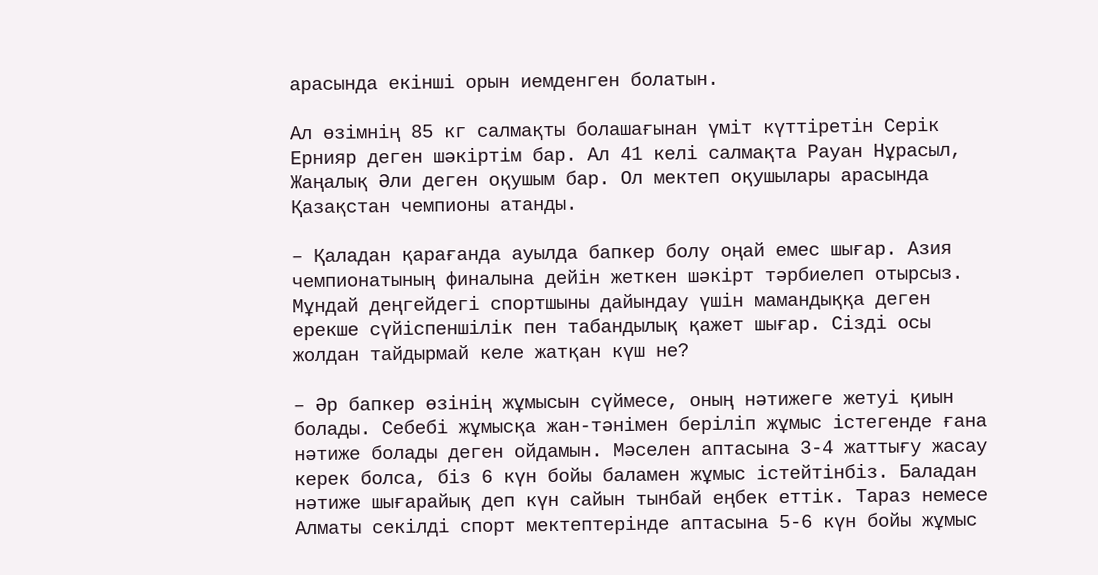арасында екінші орын иемденген болатын.

Ал өзімнің 85 кг салмақты болашағынан үміт күттіретін Серік Ернияр деген шәкіртім бар. Ал 41 келі салмақта Рауан Нұрасыл, Жаңалық Әли деген оқушым бар. Ол мектеп оқушылары арасында Қазақстан чемпионы атанды.

– Қаладан қарағанда ауылда бапкер болу оңай емес шығар. Азия чемпионатының финалына дейін жеткен шәкірт тәрбиелеп отырсыз. Мұндай деңгейдегі спортшыны дайындау үшін мамандыққа деген ерекше сүйіспеншілік пен табандылық қажет шығар. Сізді осы жолдан тайдырмай келе жатқан күш не?

– Әр бапкер өзінің жұмысын сүймесе, оның нәтижеге жетуі қиын болады. Себебі жұмысқа жан-тәнімен беріліп жұмыс істегенде ғана нәтиже болады деген ойдамын. Мәселен аптасына 3-4 жаттығу жасау керек болса, біз 6 күн бойы баламен жұмыс істейтінбіз. Баладан нәтиже шығарайық деп күн сайын тынбай еңбек еттік. Тараз немесе Алматы секілді спорт мектептерінде аптасына 5-6 күн бойы жұмыс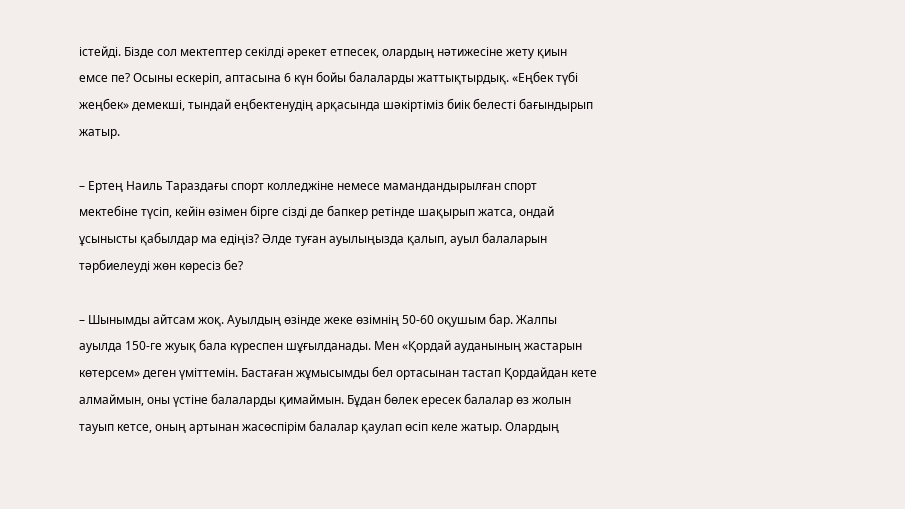істейді. Бізде сол мектептер секілді әрекет етпесек, олардың нәтижесіне жету қиын емсе пе? Осыны ескеріп, аптасына 6 күн бойы балаларды жаттықтырдық. «Еңбек түбі жеңбек» демекші, тындай еңбектенудің арқасында шәкіртіміз биік белесті бағындырып жатыр.

– Ертең Наиль Тараздағы спорт колледжіне немесе мамандандырылған спорт мектебіне түсіп, кейін өзімен бірге сізді де бапкер ретінде шақырып жатса, ондай ұсынысты қабылдар ма едіңіз? Әлде туған ауылыңызда қалып, ауыл балаларын тәрбиелеуді жөн көресіз бе?

– Шынымды айтсам жоқ. Ауылдың өзінде жеке өзімнің 50-60 оқушым бар. Жалпы ауылда 150-ге жуық бала күреспен шұғылданады. Мен «Қордай ауданының жастарын көтерсем» деген үміттемін. Бастаған жұмысымды бел ортасынан тастап Қордайдан кете алмаймын, оны үстіне балаларды қимаймын. Бұдан бөлек ересек балалар өз жолын тауып кетсе, оның артынан жасөспірім балалар қаулап өсіп келе жатыр. Олардың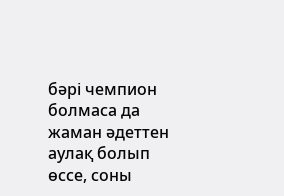бәрі чемпион болмаса да жаман әдеттен аулақ болып өссе, соны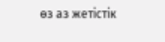өз аз жетістік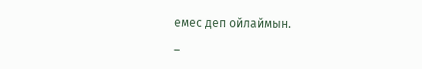емес деп ойлаймын.

–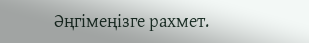Әңгімеңізге рахмет.